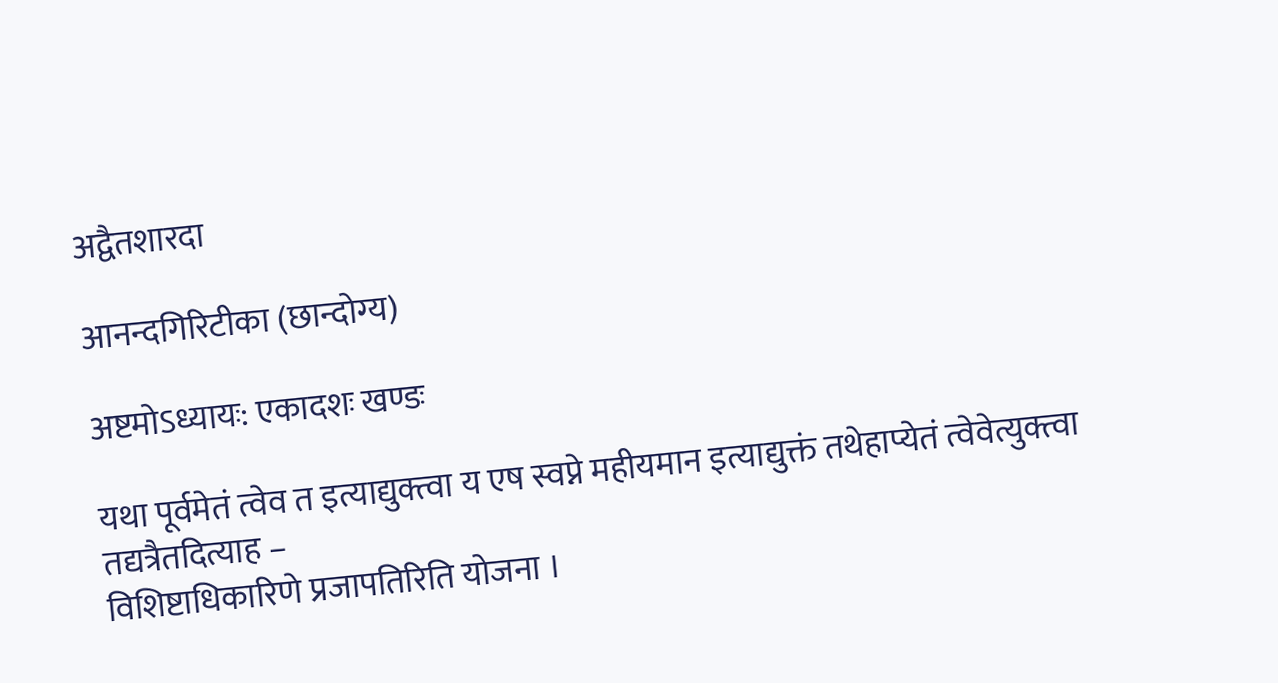अद्वैतशारदा

आनन्दगिरिटीका (छान्दोग्य)

अष्टमोऽध्यायः: एकादशः खण्डः

यथा पूर्वमेतं त्वेव त इत्याद्युक्त्वा य एष स्वप्ने महीयमान इत्याद्युक्तं तथेहाप्येतं त्वेवेत्युक्त्वा तद्यत्रैतदित्याह –
विशिष्टाधिकारिणे प्रजापतिरिति योजना ।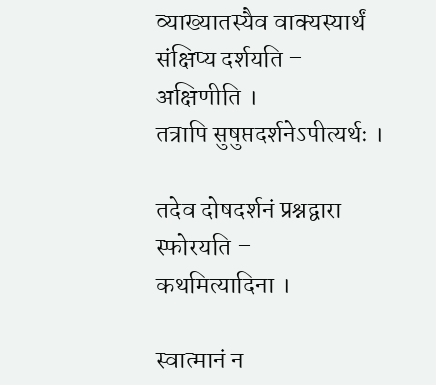व्याख्यातस्यैव वाक्यस्यार्थं संक्षिप्य दर्शयति –
अक्षिणीति ।
तत्रापि सुषुप्तदर्शनेऽपीत्यर्थः ।

तदेव दोषदर्शनं प्रश्नद्वारा स्फोरयति –
कथमित्यादिना ।

स्वात्मानं न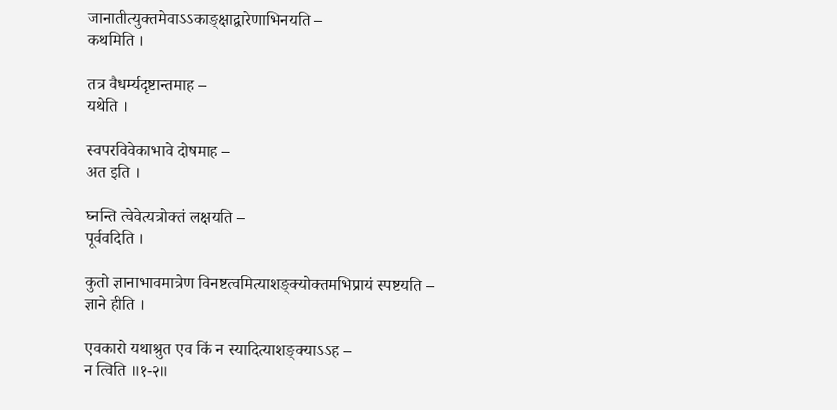जानातीत्युक्तमेवाऽऽकाङ्क्षाद्वारेणाभिनयति –
कथमिति ।

तत्र वैधर्म्यदृष्टान्तमाह –
यथेति ।

स्वपरविवेकाभावे दोषमाह –
अत इति ।

घ्नन्ति त्वेवेत्यत्रोक्तं लक्षयति –
पूर्ववदिति ।

कुतो ज्ञानाभावमात्रेण विनष्टत्वमित्याशङ्क्योक्तमभिप्रायं स्पष्टयति –
ज्ञाने हीति ।

एवकारो यथाश्रुत एव किं न स्यादित्याशङ्क्याऽऽह –
न त्विति ॥१-२॥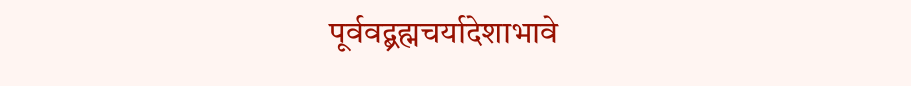पूर्ववद्ब्रह्मचर्यादेशाभावे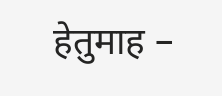हेतुमाह –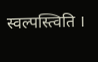स्वल्पस्त्विति ।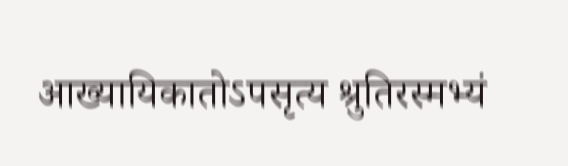आख्यायिकातोऽपसृत्य श्रुतिरस्मभ्यं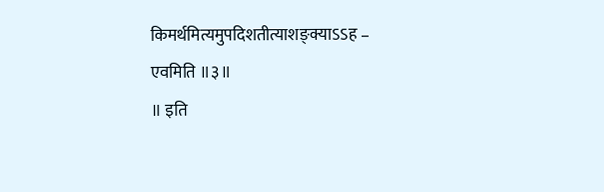किमर्थमित्यमुपदिशतीत्याशङ्क्याऽऽह –
एवमिति ॥३॥
॥ इति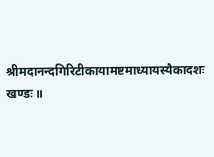श्रीमदानन्दगिरिटीकायामष्टमाध्यायस्यैकादशः खण्डः ॥